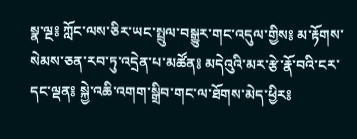སྣ་ལྔ༔ ཀློང་ལས་ཅིར་ཡང་སྤྲུལ་བསྒྱུར་གང་འདུལ་གྱིས༔ མ་རྟོགས་སེམས་ཅན་རབ་ཏུ་འདྲེན་པ་མཚོན༔ མདེའུའི་མར་རྩེ་རྣོ་བའི་ངར་དང་ལྡན༔ སྐྱེ་འཆི་འགག་སྒྲིབ་གང་ལ་ཐོགས་མེད་ཕྱིར༔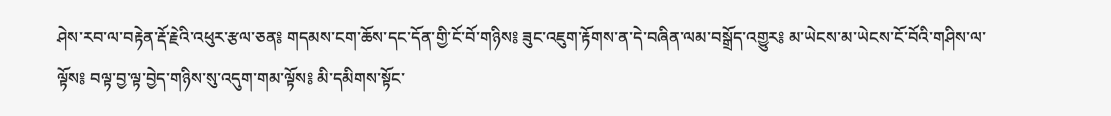ཤེས་རབ་ལ་བརྟེན་རྡོ་རྗེའི་འཕུར་རྩལ་ཅན༔ གདམས་ངག་ཆོས་དང་དོན་གྱི་ངོ་བོ་གཉིས༔ ཟུང་འཇུག་རྟོགས་ན་དེ་བཞིན་ལམ་བསྒྲོད་འགྱུར༔ མ་ཡེངས་མ་ཡེངས་ངོ་བོའི་གཤིས་ལ་ལྟོས༔ བལྟ་བྱ་ལྟ་བྱེད་གཉིས་སུ་འདུག་གམ་ལྟོས༔ མི་དམིགས་སྟོང་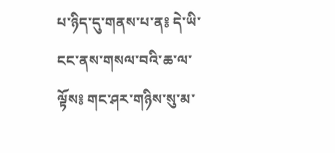པ་ཉིད་དུ་གནས་པ་ན༔ དེ་ཡི་ངང་ནས་གསལ་བའི་ཆ་ལ་ལྟོས༔ གང་ཤར་གཉིས་སུ་མ་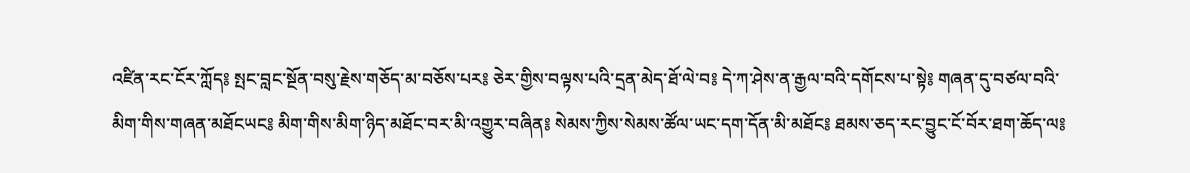འཛིན་རང་ངོར་ཀློད༔ སྤང་བླང་སྔོན་བསུ་རྗེས་གཅོད་མ་བཅོས་པར༔ ཅེར་གྱིས་བལྟས་པའི་དྲན་མེད་ཐོ་ལེ་བ༔ དེ་ཀ་ཤེས་ན་རྒྱལ་བའི་དགོངས་པ་སྟེ༔ གཞན་དུ་བཙལ་བའི་མིག་གིས་གཞན་མཐོངཡང༔ མིག་གིས་མིག་ཉིད་མཐོང་བར་མི་འགྱུར་བཞིན༔ སེམས་ཀྱིས་སེམས་ཚོལ་ཡང་དག་དོན་མི་མཐོང༔ ཐམས་ཅད་རང་བྱུང་ངོ་བོར་ཐག་ཆོད་ལ༔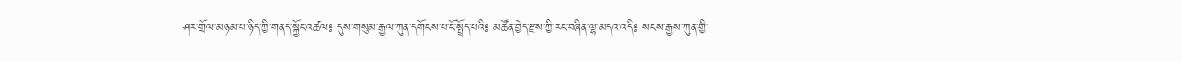ཤར་གྲོལ་མཉམ་པ་ཉིད་ཀྱི་གནད་སྐྱོང་འཚལ༔ དུས་གསུམ་རྒྱལ་ཀུན་དགོངས་པ་ངོ་སྤྲོད་པའི༔ མཚོན་བྱེད་རྫས་ཀྱི་རང་བཞིན་ལྷ་མདའ་འདི༔ སངས་རྒྱས་ཀུན་གྱི་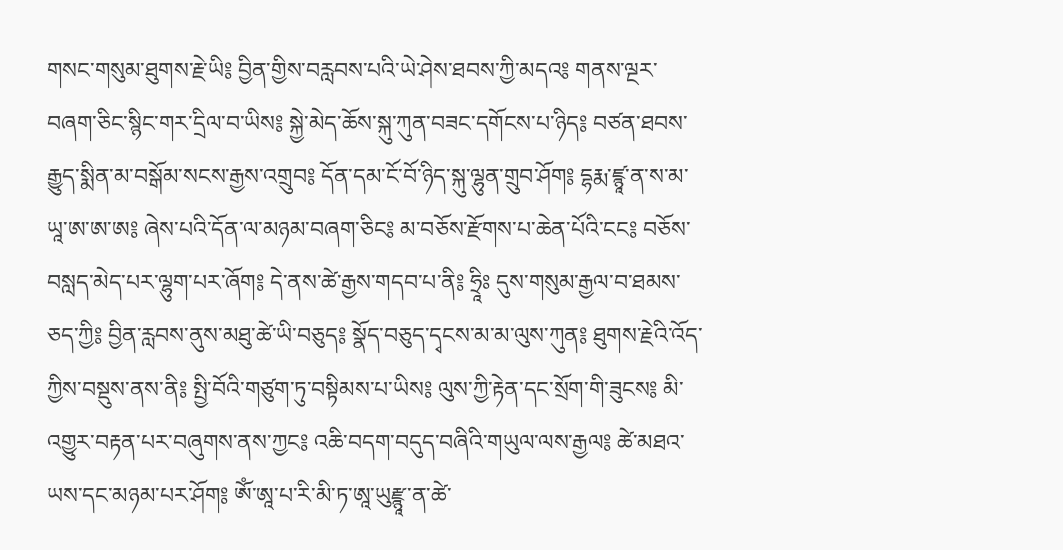གསང་གསུམ་ཐུགས་རྗེ་ཡི༔ བྱིན་གྱིས་བརླབས་པའི་ཡེ་ཤེས་ཐབས་ཀྱི་མདའ༔ གནས་ལྔར་བཞག་ཅིང་སྙིང་གར་དྲིལ་བ་ཡིས༔ སྐྱེ་མེད་ཆོས་སྐུ་ཀུན་བཟང་དགོངས་པ་ཉིད༔ བཙན་ཐབས་རྒྱུད་སྨིན་མ་བསྒོམ་སངས་རྒྱས་འགྲུབ༔ དོན་དམ་ངོ་བོ་ཉིད་སྐུ་ལྷུན་གྲུབ་ཤོག༔ དྷརྨ་ཛྙཱ་ན་ས་མ་ཡཱ་ཨ་ཨ་ཨ༔ ཞེས་པའི་དོན་ལ་མཉམ་བཞག་ཅིང༔ མ་བཅོས་རྫོགས་པ་ཆེན་པོའི་ངང༔ བཅོས་བསླད་མེད་པར་ལྷུག་པར་ཞོག༔ དེ་ནས་ཚེ་རྒྱས་གདབ་པ་ནི༔ ཧྲཱིཿ དུས་གསུམ་རྒྱལ་བ་ཐམས་ཅད་ཀྱི༔ བྱིན་རླབས་ནུས་མཐུ་ཚེ་ཡི་བཅུད༔ སྣོད་བཅུད་དྭངས་མ་མ་ལུས་ཀུན༔ ཐུགས་རྗེའི་འོད་ཀྱིས་བསྡུས་ནས་ནི༔ སྤྱི་བོའི་གཙུག་ཏུ་བསྟིམས་པ་ཡིས༔ ལུས་ཀྱི་རྟེན་དང་སྲོག་གི་ཟུངས༔ མི་འགྱུར་བརྟན་པར་བཞུགས་ནས་ཀྱང༔ འཆི་བདག་བདུད་བཞིའི་གཡུལ་ལས་རྒྱལ༔ ཚེ་མཐའ་ཡས་དང་མཉམ་པར་ཤོག༔ ཨོཾ་ཨཱ་པ་རི་མི་ཏ་ཨཱ་ཡུརྫྙཱ་ན་ཚེ་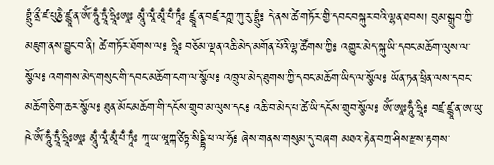བྷྲུཾ་ནྲྀ་ཛ་པུཎྱཻ་ཛྙཱ་ན་ཨོཾ་ཧཱུྃ་ཏྲཱྃ་ཧྲཱིཿཨཱཿ མཱུྃ་ལཱྃ་མཱྃ་པྃ་ཏཱྃཿ ཛྙཱ་ན་བཛྲ་རཀྵ་ཀུ་རུ་བྷྲུཾ༔ དེ་ནས་ཚེ་གཏོར་གྱི་དབང་བསྐུར་བའི་ལྷན་ཐབས། བུམ་སྒྲུབ་ཀྱི་མཇུག་ནས་བྱུང་བ་ནི། ཚེ་གཏོར་ཐོགས་ལ༔ ཧྲཱིཿ བཅོམ་ལྡན་འཆི་མེད་མགོན་པོའི་ལྷ་ཚོགས་ཀྱི༔ འགྱུར་མེད་སྐུ་ཡི་དབང་མཆོག་ལུས་ལ་སྩོལ༔ འགགས་མེད་གསུང་གི་དབང་མཆོག་ངག་ལ་སྩོལ༔ འཁྲུལ་མེད་ཐུགས་ཀྱི་དབང་མཆོག་ཡིད་ལ་སྩོལ༔ ཡོན་ཏན་ཕྲིན་ལས་དབང་མཆོག་ཅིག་ཆར་སྩོལ༔ ཐུན་མོང་མཆོག་གི་དངོས་གྲུབ་མ་ལུས་དང༔ འཆི་བ་མེད་པ་ཚེ་ཡི་དངོས་གྲུབ་སྩོལ༔ ཨོཾ་ཨཱཿཧཱུྃ་ཧྲཱི༔ བཛྲ་ཛྙཱ་ན་ཨ་ཡུ་ཥེ་ཨོཾ་ཧཱུྃ་ཏྲཱྃ་ཧྲཱིཿཨཱཿ མཱུྃ་ལཱྃ་མཱྃ་པྃ་ཏཱྃཿ ཀཱ་ཡ་ཝཱཀྐ་ཙིཏྟ་སིདྡྷི་ཕ་ལ་ཧོ༔ ཞེས་གནས་གསུམ་དུ་བཞག མཐའ་རྟེན་བཀྲ་ཤིས་རྫས་རྟགས་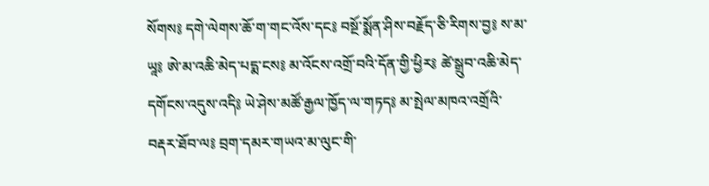སོགས༔ དགེ་ལེགས་ཆོ་ག་གང་འོས་དང༔ བསྔོ་སྨོན་ཤིས་བརྗོད་ཅི་རིགས་བྱ༔ ས་མ་ཡཱ༔ ཨེ་མ་འཆི་མེད་པདྨ་ངས༔ མ་འོངས་འགྲོ་བའི་དོན་གྱི་ཕྱིར༔ ཚེ་སྒྲུབ་འཆི་མེད་དགོངས་འདུས་འདི༔ ཡེ་ཤེས་མཚོ་རྒྱལ་ཁྱོད་ལ་གཏད༔ མ་སྤེལ་མཁའ་འགྲོའི་བརྡར་ཐོབ་ལ༔ བྲག་དམར་གཡའ་མ་ལུང་གི་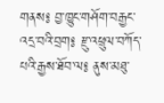གནས༔ བྱ་ཁྱུང་གཤོག་བརྒྱང་འདྲ་བའི་བྲག༔ རྫུ་འཕྲུལ་བཀོད་པའི་རྒྱས་ཐོབ་ལ༔ ནུས་མཐུ་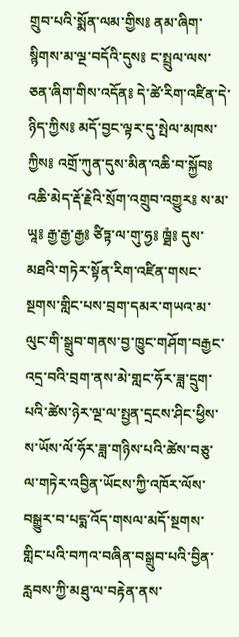གྲུབ་པའི་སྨོན་ལམ་གྱིས༔ ནམ་ཞིག་སྙིགས་མ་ལྔ་བདོའི་དུས༔ ང་སྤྲུལ་ལས་ཅན་ཞིག་གིས་འདོན༔ དེ་ཚེ་རིག་འཛིན་དེ་ཉིད་ཀྱིས༔ མདོ་བྱང་ལྟར་དུ་སྤེལ་མཁས་ཀྱིས༔ འགྲོ་ཀུན་དུས་མིན་འཆི་བ་སྐྱོབ༔ འཆི་མེད་རྡོ་རྗེའི་སྲོག་འགྲུབ་འགྱུར༔ ས་མ་ཡཱ༔ རྒྱ་རྒྱ་རྒྱ༔ ཙིཏྟ་ལ་གུ་ཧྱ༔ ཁྠཾ༔ དུས་མཐའི་གཏེར་སྟོན་རིག་འཛིན་གསང་སྔགས་གླིང་པས་བྲག་དམར་གཡའ་མ་ལུང་གི་སྒྲུབ་གནས་བྱ་ཁྱུང་གཤོག་བརྒྱང་འདྲ་བའི་བྲག་ནས་མེ་གླང་ཧོར་ཟླ་དྲུག་པའི་ཚེས་ཉེར་ལྔ་ལ་སྤྱན་དྲངས་ཤིང་ཕྱིས་ས་ཡོས་ལོ་ཧོར་ཟླ་གཉིས་པའི་ཚེས་བཅུ་ལ་གཏེར་འབྱིན་ཡོངས་ཀྱི་འཁོར་ལོས་བསྒྱུར་བ་པདྨ་འོད་གསལ་མདོ་སྔགས་གླིང་པའི་བཀའ་བཞིན་བསྒྲུབ་པའི་བྱིན་རླབས་ཀྱི་མཐུ་ལ་བརྟེན་ནས་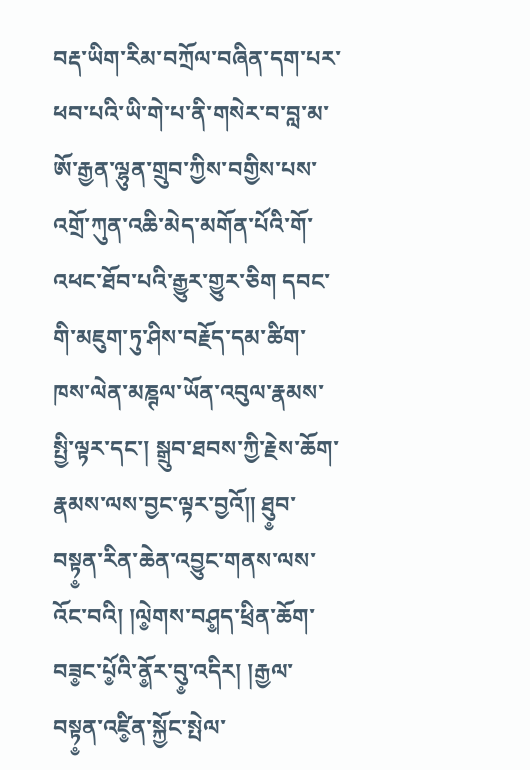བརྡ་ཡིག་རིམ་བཀྲོལ་བཞིན་དག་པར་ཕབ་པའི་ཡི་གེ་པ་ནི་གསེར་བ་བླ་མ་ཨོ་རྒྱན་ལྷུན་གྲུབ་ཀྱིས་བགྱིས་པས་འགྲོ་ཀུན་འཆི་མེད་མགོན་པོའི་གོ་འཕང་ཐོབ་པའི་རྒྱུར་གྱུར་ཅིག དབང་གི་མཇུག་ཏུ་ཤིས་བརྗོད་དམ་ཚིག་ཁས་ལེན་མཎྚལ་ཡོན་འབུལ་རྣམས་སྤྱི་ལྟར་དང་། སྒྲུབ་ཐབས་ཀྱི་རྗེས་ཆོག་རྣམས་ལས་བྱང་ལྟར་བྱའོ༎ ཐུ༵བ་བསྟ༵ན་རིན་ཆེན་འབྱུང་གནས་ལས་འོང་བའི། །ལེ༵གས་བཤ༵ད་ཕྲིན་ཆོག་བཟ༵ང་པོ༵འི་ནོ༵ར་བུ༵་འདིར། །རྒྱལ་བསྟ༵ན་འཛི༵ན་སྐྱོང་སྤེལ་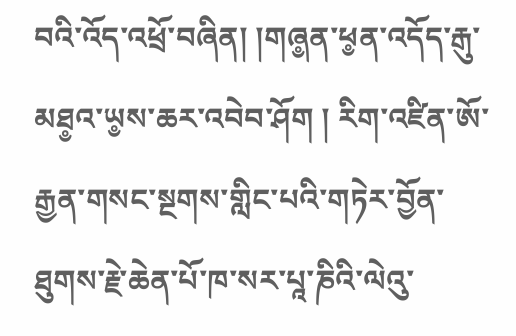བའི་འོད་འཕྲོ་བཞིན། །གཞ༵ན་ཕ༵ན་འདོད་རྒུ་མཐ༵འ་ཡ༵ས་ཆར་འབེབ་ཤོག ། རིག་འཛིན་ཨོ་རྒྱན་གསང་སྔགས་གླིང་པའི་གཏེར་བྱོན་ཐུགས་རྗེ་ཆེན་པོ་ཁ་སར་པཱ་ཎིའི་ལེའུ་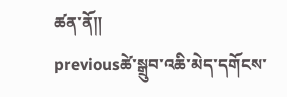ཚན་ནོ༎
previousཚེ་སྒྲུབ་འཆི་མེད་དགོངས་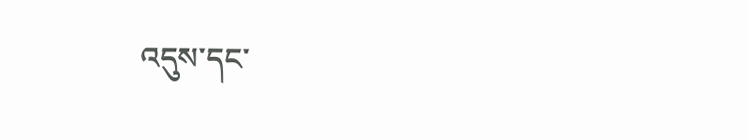འདུས་དང་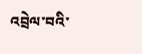འབྲེལ་བའི་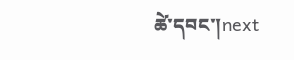ཚེ་དབང་།next